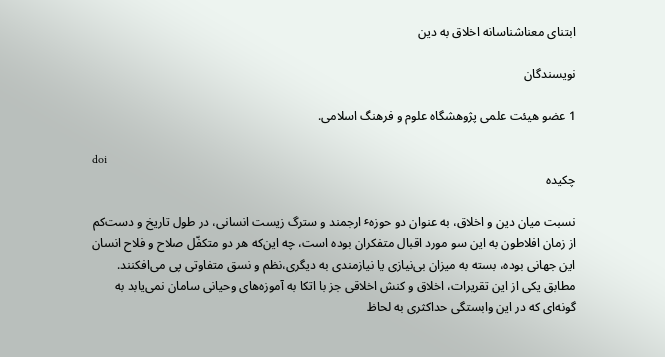ابتنای معناشناسانه اخلاق به دین

نویسندگان

1 عضو هیئت علمی پژوهشگاه علوم و فرهنگ اسلامی.

doi
چکیده

نسبت میان دین و اخلاق، به عنوان دو حوزهٴ ارجمند و سترگ زیست انسانی، در طول تاریخ و دست‌کم از زمان افلاطون به این سو مورد اقبال متفکران بوده است، چه این‌که هر دو متکفّل صلاح و فلاح انسان این جهانی بوده، بسته به میزان بی‌نیازی یا نیازمندی به دیگری،نظم و نسق متفاوتی پی می‌افکنند. مطابق یکی از این تقریرات، اخلاق و کنش اخلاقی جز با اتکا به آموزه‌های وحیانی سامان نمی‌یابد به گونه‌‌ای که در این وابستگی حداکثری به لحاظ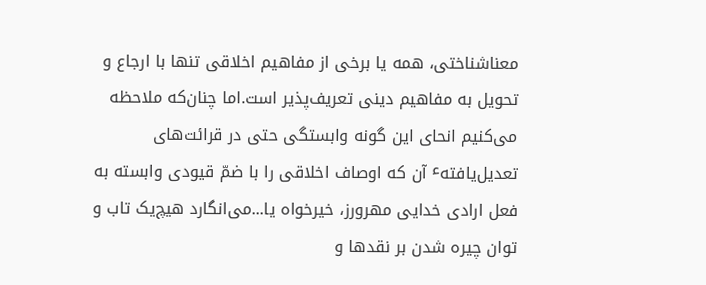معناشناختی، همه یا برخی از مفاهیم اخلاقی تنها با ارجاع و تحویل به مفاهیم دینی تعریف‌پذیر است.اما چنان‌که ملاحظه می‌کنیم انحای این گونه وابستگی حتی در قرائت‌‌های تعدیل‌‌یافتهٴ آن که اوصاف اخلاقی را با ضمّ قیودی وابسته به فعل ارادی خدایی مهرورز، خیرخواه یا...می‌‌انگارد هیچ‌‌یک تاب و توان چیره شدن بر نقدها و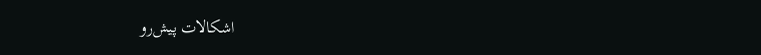اشکالات پیش‌رو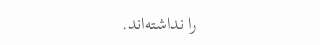را نداشته‌اند.